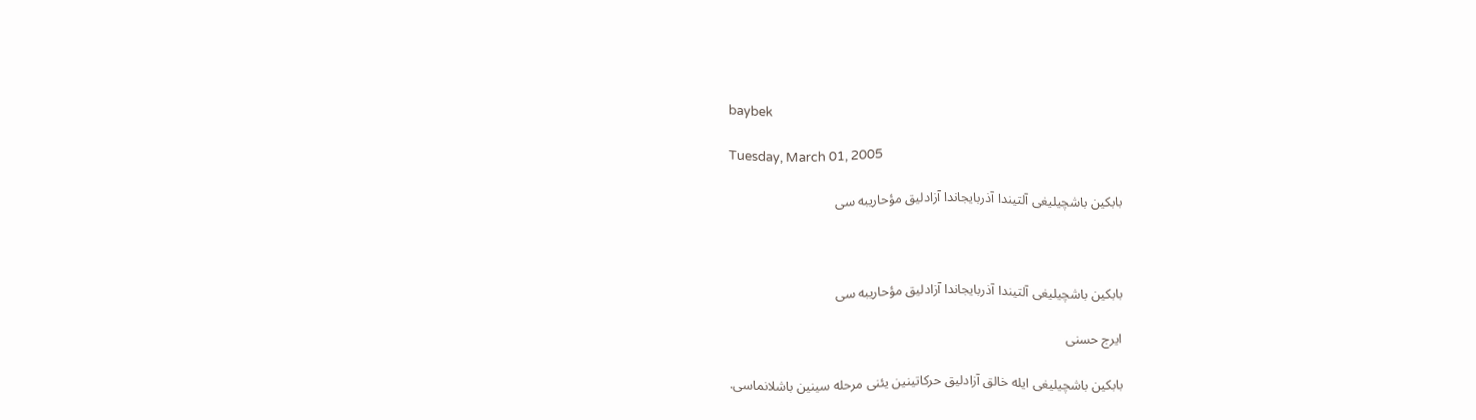baybek

Tuesday, March 01, 2005

بابکین باشچیلیغی آلتیندا آذربایجاندا آزادلیق مؤحاریبه سی



بابکین باشچیلیغی آلتیندا آذربایجاندا آزادلیق مؤحاریبه سی

ایرج حسنی

بابکین باشچیلیغی ایله خالق آزادلیق حرکاتینین یئنی مرحله سینین باشلانماسی.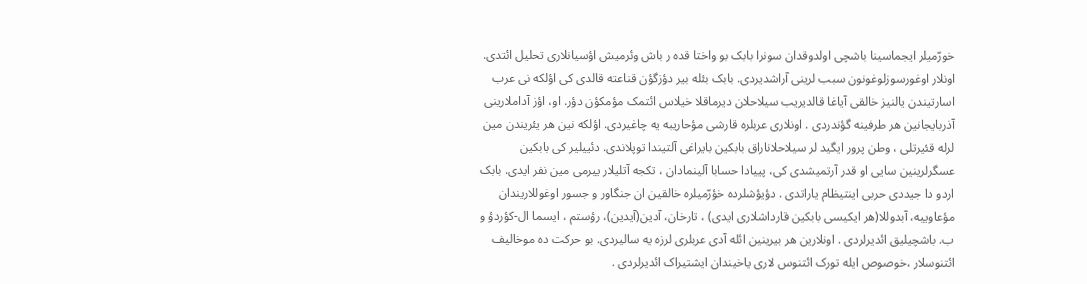خورّمیلر ایجماسینا باشچی اولدوقدان سونرا بابک بو واختا قده ر باش وئرمیش اؤسیانلاری تحلیل ائتدی. اونلار اوغورسوزلوغونون سبب لرینی آراشدیردی. بابک بئله بیر دؤزگؤن قناعته قالدی کی اؤلکه نی عرب اسارتیندن یالنیز خالقی آیاغا قالدیریب سیلاحلان دیرماقلا خیلاس ائتمک مؤمکؤن دؤر. او، اؤز آداملارینی آذربایجانین هر طرفینه گؤندردی . اونلاری عربلره قارشی مؤحاریبه یه چاغیردی. اؤلکه نین هر یئریندن مین لرله قئیرتلی ، وطن پرور ایگید لر سیلاحلاناراق بابکین بایراغی آلتیندا توپلاندی. دئییلیر کی بابکین عسگرلرینین سایی او قدر آرتمیشدی کی، پییادا حسابا آلینمادان ، تکجه آتلیلار ییرمی مین نفر ایدی. بابک اردو دا جیددی حربی اینتیظام یاراتدی . دؤیؤشلرده خؤرّمیلره خالقین ان جنگاور و جسور اوغوللاریندان مؤعاوییه، آبدوللا(هر ایکیسی بابکین قارداشلاری ایدی) ، تارخان، آدین(آیدین)، رؤستم ، ایسما ال-کؤردؤ و ب. باشچیلیق ائدیرلردی . اونلارین هر بیرینین ائله آدی عربلری لرزه یه سالیردی. بو حرکت ده موخالیف ائتنوسلار ،خوصوص ایله تورک ائتنوس لاری یاخیندان ایشتیراک ائدیرلردی .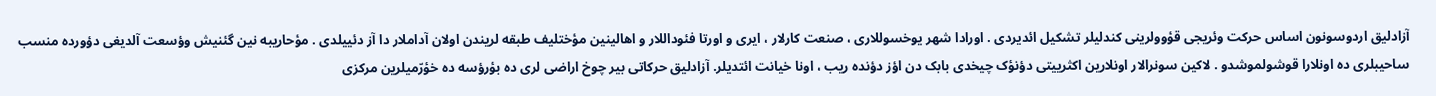آزادلیق اردوسونون اساس حرکت وئریجی قؤوولرینی کندلیلر تشکیل ائدیردی . اورادا شهر یوخسوللاری ، صنعت کارلار ، ایری و اورتا فئوداللار و اهالینین مؤختلیف طبقه لریندن اولان آداملار دا آز دئییلدی . مؤحاریبه نین گئنیش وؤسعت آلدیغی دؤورده منسب ساحیبلری ده اونلارا قوشولموشدو . لاکین سونرالار اونلارین اکثرییتی دؤنؤک چیخدی بابک دن اؤز دؤنده ریب ، اونا خیانت ائتدیلر. آزادلیق حرکاتی بیر چوخ اراضی لری ده بؤرؤسه ده خؤرّمیلرین مرکزی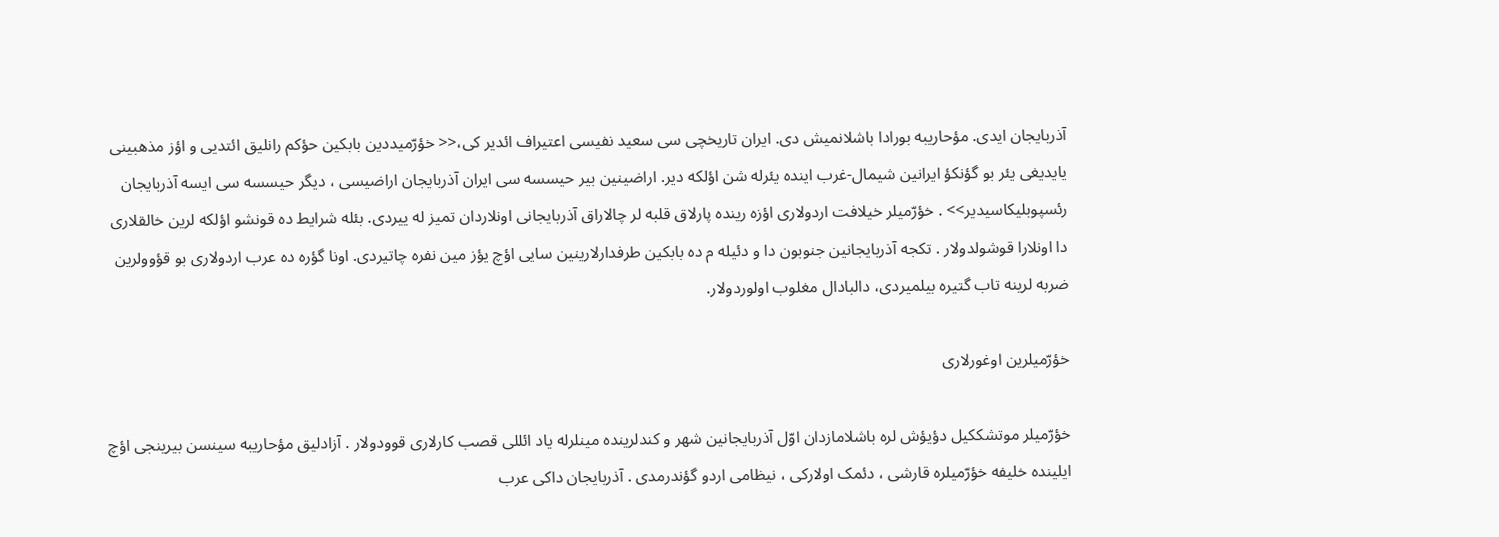آذربایجان ایدی. مؤحاریبه بورادا باشلانمیش دی. ایران تاریخچی سی سعید نفیسی اعتیراف ائدیر کی،<< خؤرّمیددین بابکین حؤکم رانلیق ائتدیی و اؤز مذهبینی یایدیغی یئر بو گؤنکؤ ایرانین شیمال-غرب اینده یئرله شن اؤلکه دیر. اراضینین بیر حیسسه سی ایران آذربایجان اراضیسی ، دیگر حیسسه سی ایسه آذربایجان رئسپوبلیکاسیدیر>> . خؤرّمیلر خیلافت اردولاری اؤزه رینده پارلاق قلبه لر چالاراق آذربایجانی اونلاردان تمیز له ییردی. بئله شرایط ده قونشو اؤلکه لرین خالقلاری دا اونلارا قوشولدولار . تکجه آذربایجانین جنوبون دا و دئیله م ده بابکین طرفدارلارینین سایی اؤچ یؤز مین نفره چاتیردی. اونا گؤره ده عرب اردولاری بو قؤوولرین ضربه لرینه تاب گتیره بیلمیردی، دالبادال مغلوب اولوردولار.

خؤرّمیلرین اوغورلاری

خؤرّمیلر موتشککیل دؤیؤش لره باشلامازدان اوّل آذربایجانین شهر و کندلرینده مینلرله یاد ائللی قصب کارلاری قوودولار . آزادلیق مؤحاریبه سینسن بیرینجی اؤچ ایلینده خلیفه خؤرّمیلره قارشی ، دئمک اولارکی ، نیظامی اردو گؤندرمدی . آذربایجان داکی عرب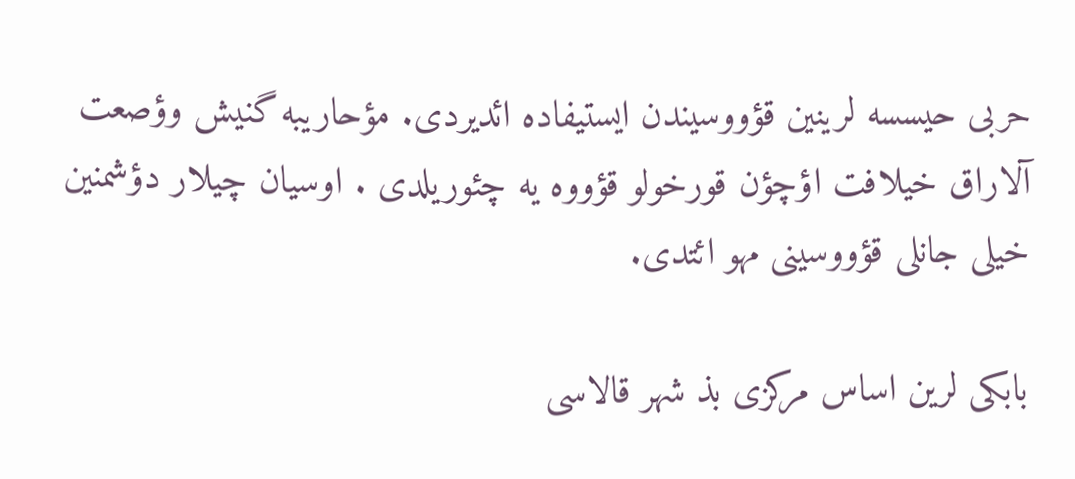حربی حیسسه لرینین قؤووسیندن ایستیفاده ائدیردی. مؤحاریبه گنیش وؤصعت آلاراق خیلافت اؤچؤن قورخولو قؤووه یه چئوریلدی . اوسیان چیلار دؤشمنین خیلی جانلی قؤووسینی مهو ائتدی.

بابکی لرین اساس مرکزی بذ شهر قالاسی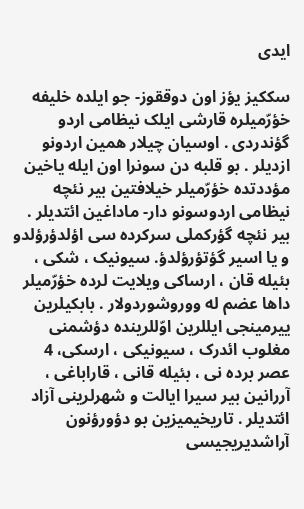ایدی

سککیز یؤز اون دوققوز- جو ایلده خلیفه خؤرّمیلره قارشی ایلک نیظامی اردو گؤندردی . اوسیان چیلار همین اردونو ازدیلر . بو قلبه دن سونرا اون ایله یاخین مؤددتده خؤرّمیلر خیلافتین بیر نئچه نیظامی اردوسونو دار- ماداغین ائتدیلر . بیر نئچه گؤرکملی سرکرده سی اؤلدؤرؤلدو و یا اسیر گؤتؤرؤلدؤ. سیونیک ، شکی ، بئیله قان ، ارساکی ویلایت لرده خؤرّمیلر داها عضم له ووروشوردولار . بابکیلرین ییرمینجی ایللرین اوّللرینده دؤشمنی مغلوب ائدرک ، سیونیکی ، ارسکی، 4 عصر برده نی ، بئیله قانی ، قاراباغی ، آررانین بیر سیرا ایالت و شهرلرینی آزاد ائتدیلر . تاریخیمیزین بو دؤورؤنون آراشدیریجیسی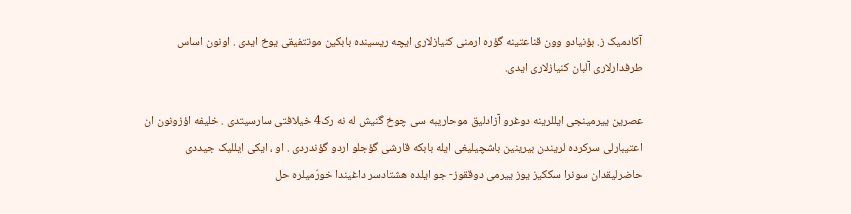آکادمیک ز. بؤنیادو وون قناعتینه گؤره ارمنی کنیازلاری ایچه ریسینده بابکین موتتفیقی یوخ ایدی . اونون اساس طرفدارلاری آلبان کنیازلاری ایدی.

عصرین ییرمینجی ایللرینه دوغرو آزادلیق موحاریبه سی چوخ گنیش له نه رک4 خیلافتی سارسیتدی . خلیفه اؤزونون ان اعتیبارلی سرکرده لریندن بیرینین باشچیلیغی ایله بابکه قارشی گؤجلو اردو گؤندردی . او ، ایکی ایللیک جیددی حاضرلیقدان سونرا سککیز یوز ییرمی دوققوز- جو ایلده هشتادسر داغیندا خورّمیلره حل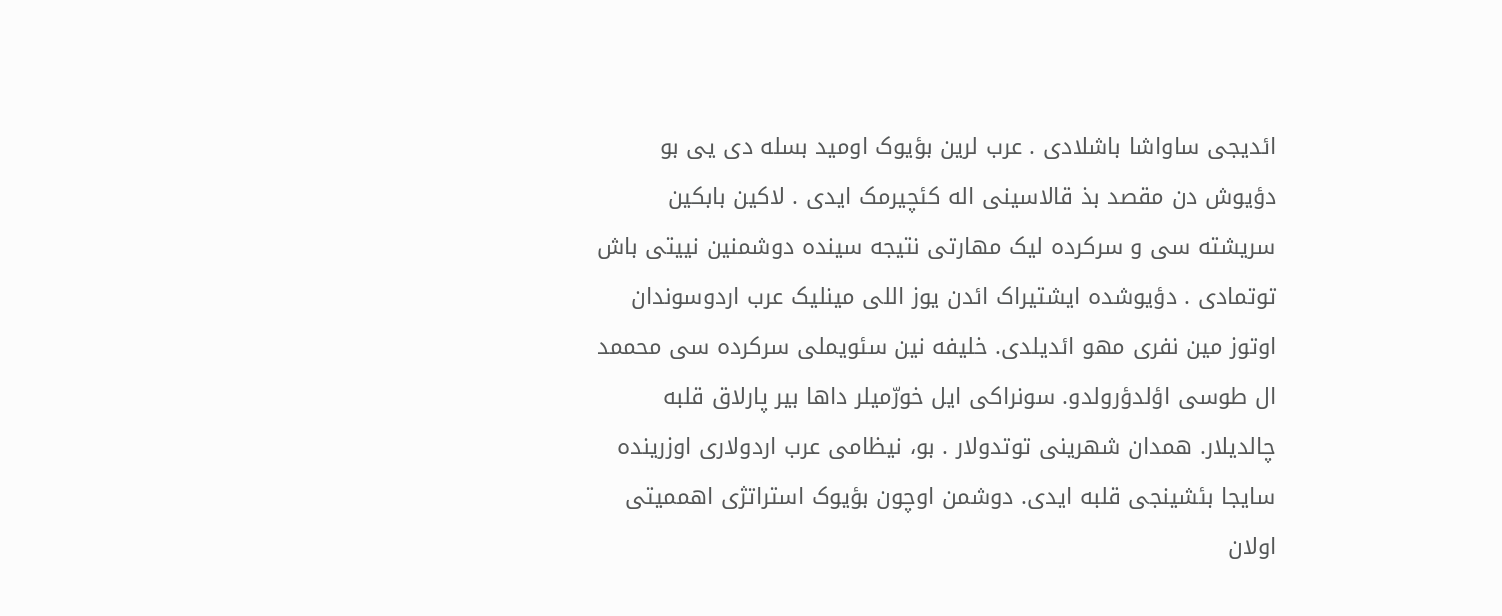ائدیجی ساواشا باشلادی . عرب لرین بؤیوک اومید بسله دی یی بو دؤیوش دن مقصد بذ قالاسینی اله کئچیرمک ایدی . لاکین بابکین سریشته سی و سرکرده لیک مهارتی نتیجه سینده دوشمنین نییتی باش توتمادی . دؤیوشده ایشتیراک ائدن یوز اللی مینلیک عرب اردوسوندان اوتوز مین نفری مهو ائدیلدی. خلیفه نین سئویملی سرکرده سی محممد ال طوسی اؤلدؤرولدو. سونراکی ایل خورّمیلر داها بیر پارلاق قلبه چالدیلار. همدان شهرینی توتدولار . بو، نیظامی عرب اردولاری اوزرینده سایجا بئشینجی قلبه ایدی. دوشمن اوچون بؤیوک استراتژی اهممیتی اولان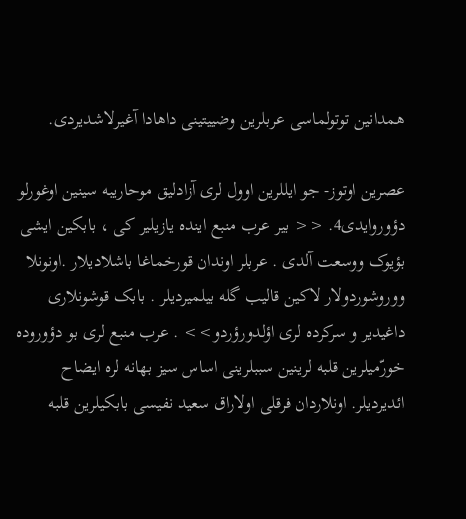همدانین توتولماسی عربلرین وضییتینی داهادا آغیرلاشدیردی.

عصرین اوتوز- جو ایللرین اوول لری آزادلیق موحاریبه سینین اوغورلو دؤوروایدی4. << بیر عرب منبع اینده یازیلیر کی ، بابکین ایشی بؤیوک ووسعت آلدی . عربلر اوندان قورخماغا باشلادیلار .اونونلا ووروشوردولار لاکین قالیب گله بیلمیردیلر . بابک قوشونلاری داغیدیر و سرکرده لری اؤلدورؤردو>> . عرب منبع لری بو دؤوروده خورّمیلرین قلبه لرینین سببلرینی اساس سیز بهانه لره ایضاح ائدیردیلر. اونلاردان فرقلی اولاراق سعید نفیسی بابکیلرین قلبه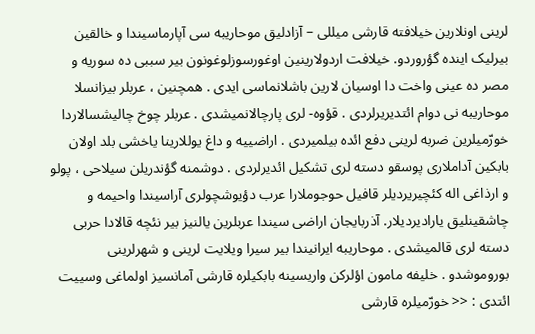لرینی اونلارین خیلافته قارشی میللی – آزادلیق موحاریبه سی آپارماسیندا و خالقین بیرلیک اینده گؤروردو. خیلافت اردولارینین اوغورسوزلوغونون بیر سببی ده سوریه و مصر ده عینی واخت دا اوسیان لارین باشلانماسی ایدی . همچنین ، عربلر بیزانسلا موحاریبه نی دوام ائتدیریرلردی . قؤوه- لری پارچالانمیشدی . عربلر چوخ چالیشسالاردا خورّمیلرین ضربه لرینی دفع ائده بیلمیردی . اراضییه و داغ یوللارینا یاخشی بلد اولان بابکین آداملاری پوسقو دسته لری تشکیل ائدیرلردی . دوشمنه گؤندریلن سیلاحی ، پولو و ارذاغی اله کئچیریردیلر قافیل حوجوملارا عرب دؤیوشچولری آراسیندا واحیمه و چاشقینلیق یارادیردیلار. آذربایجان اراضی سیندا عربلرین یالنیز بیر نئچه قالادا حربی دسته لری قالمیشدی . موحاریبه ایرانیندا بیر سیرا ویلایت لرینی و شهرلرینی بوروموشدو . خلیفه مامون اؤلرکن واریسینه بابکیلره قارشی آمانسیز اولماغی وسییت ائتدی : << خورّمیلره قارشی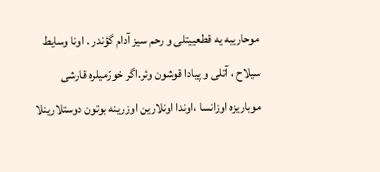موحاریبه یه قطعییتلی و رحم سیز آدام گؤندر . اونا وسایط سیلاح ، آتلی و پیادا قوشون وئر.اگر خورّمیلره قارشی موباریزه اوزانسا ،اوندا اونلارین اوزرینه بوتون دوستلارینلا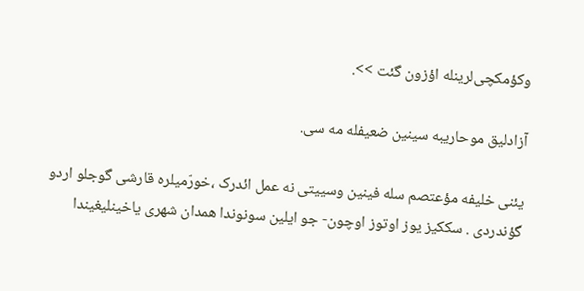وکؤمکچی‌لرینله اؤزون گئت >>.

آزادلیق موحاریبه سینین ضعیفله مه سی.

یئنی خلیفه مؤعتصم سله فینین وسییتی نه عمل ائدرک ،خورّمیلره قارشی گوجلو اردو گؤندردی . سککیز یوز اوتوز اوچون- جو ایلین سونوندا همدان شهری یاخینلیغیندا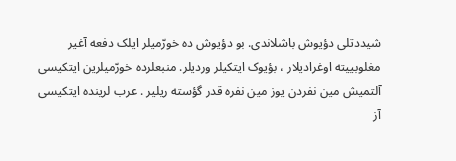شیددتلی دؤیوش باشلاندی. بو دؤیوش ده خورّمیلر ایلک دفعه آغیر مغلوبییته اوغرادیلار ، بؤیوک ایتکیلر وردیلر. منبعلرده خورّمیلرین ایتکیسی آلتمیش مین نفردن یوز مین نفره قدر گؤسته ریلیر . عرب لرینده ایتکیسی آز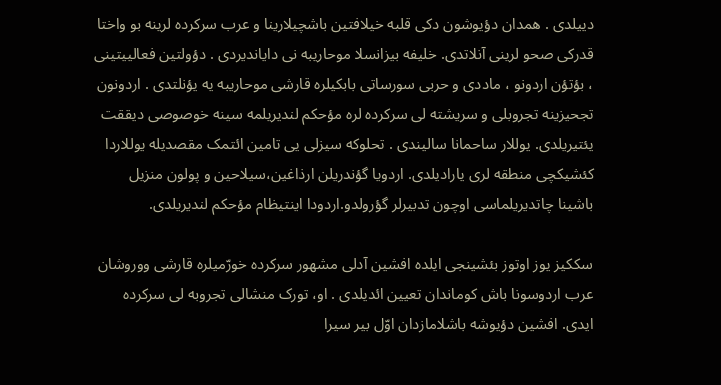دییلدی . همدان دؤیوشون دکی قلبه خیلافتین باشچیلارینا و عرب سرکرده لرینه بو واختا قدرکی صحو لرینی آنلاتدی. خلیفه بیزانسلا موحاریبه نی دایاندیردی . دؤولتین فعالییتینی ، بؤتؤن اردونو ، ماددی و حربی سورساتی بابکیلره قارشی موحاریبه یه یؤنلتدی . اردونون تجحیزینه تجروبلی و سریشته لی سرکرده لره مؤحکم لندیریلمه سینه خوصوصی دیققت یئتیریلدی. یوللار ساحمانا سالیندی . تحلوکه سیزلی یی تامین ائتمک مقصدیله یوللاردا کئشیکچی منطقه لری یارادیلدی. اردویا گؤندریلن ارذاغین،سیلاحین و پولون منزیل باشینا چاتدیریلماسی اوچون تدبیرلر گؤرولدو.اردودا اینتیظام مؤحکم لندیریلدی.

سککیز یوز اوتوز بئشینجی ایلده افشین آدلی مشهور سرکرده خورّمیلره قارشی ووروشان عرب اردوسونا باش کوماندان تعیین ائدیلدی . او، تورک منشالی تجروبه لی سرکرده ایدی. افشین دؤیوشه باشلامازدان اوّل بیر سیرا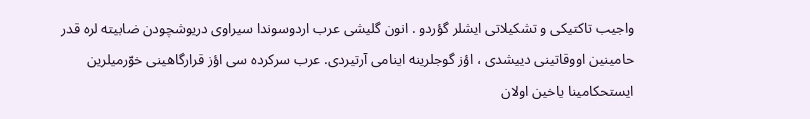واجیب تاکتیکی و تشکیلاتی ایشلر گؤردو . انون گلیشی عرب اردوسوندا سیراوی دریوشچودن ضابیته لره قدر حامینین اووقاتینی دییشدی ، اؤز گوجلرینه اینامی آرتیردی. عرب سرکرده سی اؤز قرارگاهینی خوّرمیلرین ایستحکامینا یاخین اولان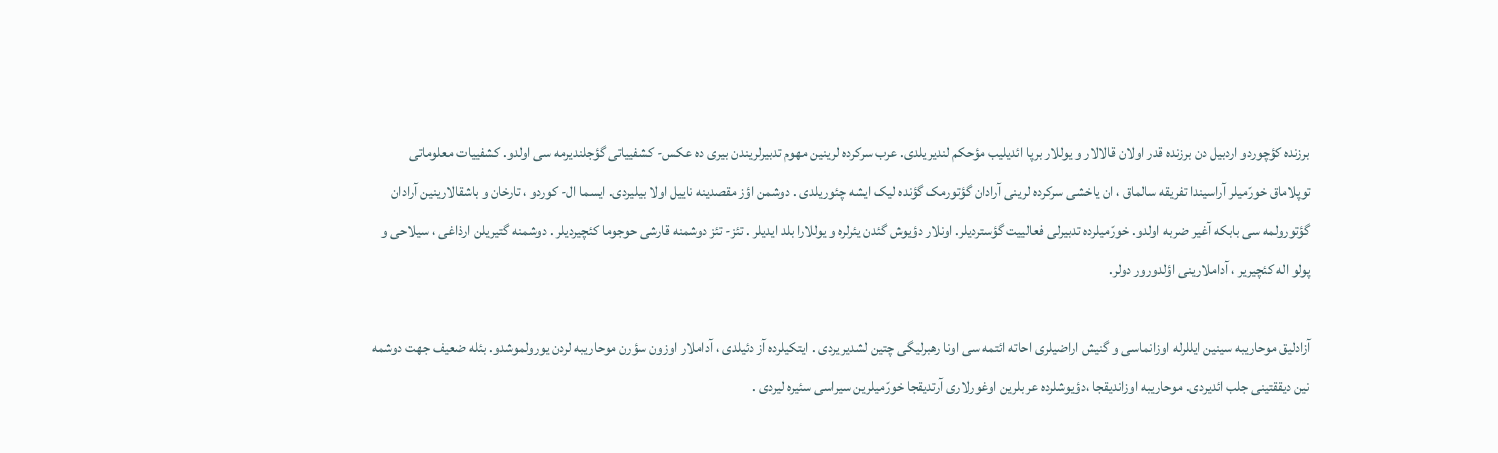برزنده کؤچوردو اردبیل دن برزنده قدر اولان قالالار و یوللار برپا ائدیلیب مؤحکم لندیریلدی. عرب سرکرده لرینین مهوم تدبیرلریندن بیری ده عکس- کشفییاتی گؤجلندیرمه سی اولدو. کشفییات معلوماتی توپلاماق خورّمیلر آراسیندا تفریقه سالماق ، ان یاخشی سرکرده لرینی آرادان گؤتورمک گؤنده لیک ایشه چئوریلدی . دوشمن اؤز مقصدینه ناییل اولا بیلیردی. ایسما ال- کوردو ، تارخان و باشقالارینین آرادان گؤتورولمه سی بابکه آغیر ضربه اولدو. خورّمیلرده تدبیرلی فعالییت گؤستردیلر. اونلار دؤیوش گئدن یئرلره و یوللارا بلد ایدیلر . تئز- تئز دوشمنه قارشی حوجوما کئچیردیلر . دوشمنه گتیریلن ارذاغی ، سیلاحی و پولو اله کئچیریر ، آداملارینی اؤلدورور دولر.

آزادلیق موحاریبه سینین ایللرله اوزانماسی و گنیش اراضیلری احاته ائتمه سی اونا رهبرلیگی چتین لشدیریردی . ایتکیلرده آز دئیلدی ، آداملار اوزون سؤرن موحاریبه لردن یورولموشدو. بئله ضعیف جهت دوشمه نین دیققتینی جلب ائدیردی. موحاریبه اوزاندیقجا ،دؤیوشلرده عربلرین اوغورلاری آرتدیقجا خورّمیلرین سیراسی سئیره لیردی .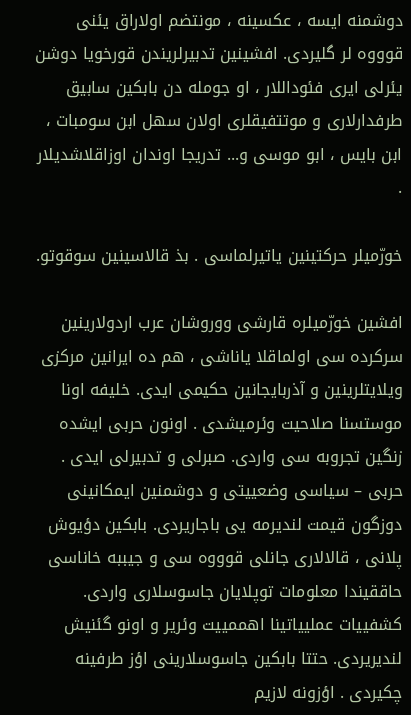دوشمنه ایسه ، عکسینه ، مونتضم اولاراق یئنی قوووه لر گلیردی. افشینین تدبیرلریندن قورخویا دوشن یئرلی ایری فئوداللار ، او جومله دن بابکین سابیق طرفدارلاری و موتتفیقلری اولان سهل ابن سومبات ، ابن بایس ، ابو موسی و... تدریجا اوندان اوزاقلاشدیلار .

خورّمیلر حرکتینین یاتیرلماسی . بذ قالاسینین سوقوتو.

افشین خورّمیلره قارشی ووروشان عرب اردولارینین سرکرده سی اولماقلا یاناشی ، هم ده ایرانین مرکزی ویلایتلرینین و آذربایجانین حکیمی ایدی. خلیفه اونا موستسنا صلاحیت وئرمیشدی . اونون حربی ایشده زنگین تجروبه سی واردی. صبرلی و تدبیرلی ایدی . حربی – سیاسی وضعییتی و دوشمنین ایمکانینی دوزگون قیمت لندیرمه یی باجاریردی. بابکین دؤیوش پلانی ، قالالاری جانلی قوووه سی و جیببه خاناسی حاققیندا معلومات توپلایان جاسوسلاری واردی. کشفییات عملییاتینا اهممییت وئریر و اونو گئنیش لندیریردی. حتتا بابکین جاسوسلارینی اؤز طرفینه چکیردی . اؤزونه لازیم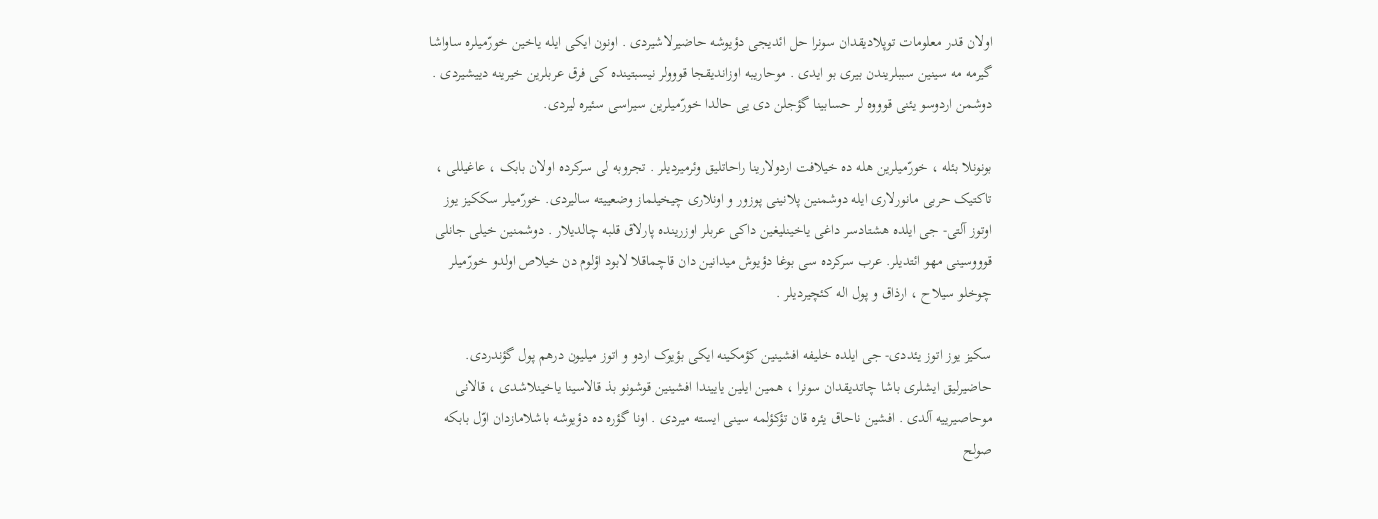اولان قدر معلومات توپلادیقدان سونرا حل ائدیجی دؤیوشه حاضیرلاشیردی . اونون ایکی ایله یاخین خورّمیلره ساواشا گیرمه مه سینین سببلریندن بیری بو ایدی . موحاریبه اوزاندیقجا قووولر نیسبتینده کی فرق عربلرین خیرینه دییشیردی . دوشمن اردوسو یئنی قوووه لر حسابینا گؤجلن دی یی حالدا خورّمیلرین سیراسی سئیره لیردی.

بونونلا بئله ، خورّمیلرین هله ده خیلافت اردولارینا راحاتلیق وئرمیردیلر . تجروبه لی سرکرده اولان بابک ، عاغیللی ، تاکتیک حربی مانورلاری ایله دوشمنین پلانینی پوزور و اونلاری چیخیلماز وضعییته سالیردی. خورّمیلر سککیز یوز اوتوز آلتی- جی ایلده هشتادسر داغی یاخینلیغین داکی عربلر اوزرینده پارلاق قلبه چالدیلار . دوشمنین خیلی جانلی قوووسینی مهو ائتدیلر. عرب سرکرده سی بوغا دؤیوش میدانین دان قاچماقلا لابود اؤلوم دن خیلاص اولدو خورّمیلر چوخلو سیلاح ، ارذاق و پول اله کئچیردیلر .

سکیز یوز اتوز یئددی- جی ایلده خلیفه افشینین کؤمکینه ایکی بؤیوک اردو و اتوز میلیون درهم پول گؤندردی. حاضیرلیق ایشلری باشا چاتدیقدان سونرا ، همین ایلین یاییندا افشینین قوشونو بذ قالاسینا یاخینلاشدی ، قالانی موحاصیرییه آلدی . افشین ناحاق یئره قان تؤکؤلمه سینی ایسته میردی . اونا گؤره ده دؤیوشه باشلامازدان اوّل بابکه صولح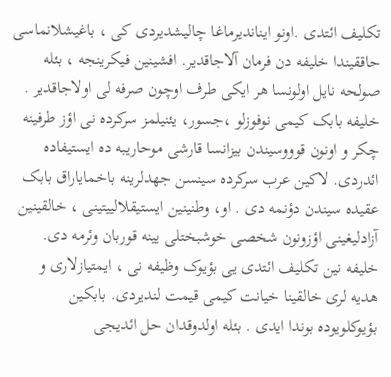تکلیف ائتدی .اونو ایناندیرماغا چالیشدیردی کی ، باغیشلانماسی حاققیندا خلیفه دن فرمان آلاجاقدیر. افشینین فیکرینجه ، بئله صولحه نایل اولونسا هر ایکی طرف اوچون صرفه لی اولاجاقدیر . خلیفه بابک کیمی نوفوزلو ،جسور، یئنیلمز سرکرده نی اؤز طرفینه چکر و اونون قوووسیندن بیزانسا قارشی موحاریبه ده ایستیفاده ائدردی. لاکین عرب سرکرده سینسن جهدلرینه باخمایاراق بابک عقیده سیندن دؤنمه دی . او، وطنینین ایستیقلالییتینی ، خالقینین آزادلیغینی اؤزونون شخصی خوشبختلی یینه قوربان وئرمه دی. خلیفه نین تکلیف ائتدی یی بؤیوک وظیفه نی ، ایمتیازلاری و هدیه لری خالقینا خیانت کیمی قیمت لندیردی. بابکین بؤیوکلویوده بوندا ایدی . بئله اولدوقدان حل ائدیجی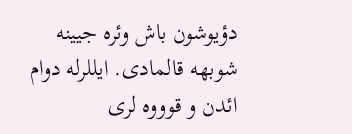دؤیوشون باش وئره جیینه شوبهه قالمادی. ایللرله دوام ائدن و قوووه لری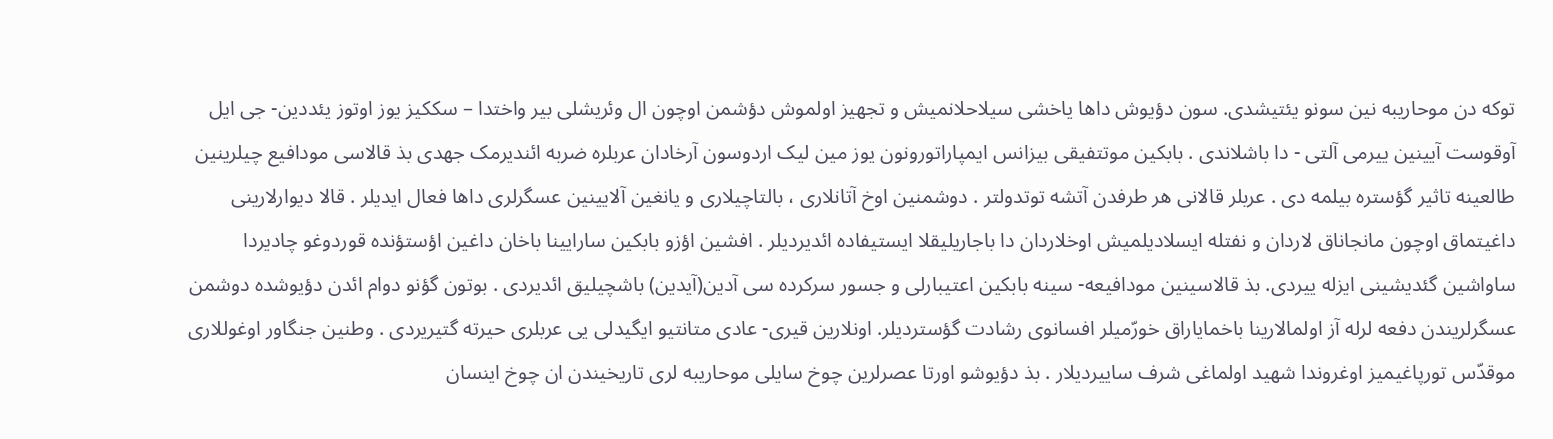توکه دن موحاریبه نین سونو یئتیشدی. سون دؤیوش داها یاخشی سیلاحلانمیش و تجهیز اولموش دؤشمن اوچون ال وئریشلی بیر واختدا – سککیز یوز اوتوز یئددین- جی ایل آوقوست آیینین ییرمی آلتی - دا باشلاندی . بابکین موتتفیقی بیزانس ایمپاراتورونون یوز مین لیک اردوسون آرخادان عربلره ضربه ائندیرمک جهدی بذ قالاسی مودافیع چیلرینین طالعینه تاثیر گؤستره بیلمه دی . عربلر قالانی هر طرفدن آتشه توتدولتر . دوشمنین اوخ آتانلاری ، بالتاچیلاری و یانغین آلایینین عسگرلری داها فعال ایدیلر . قالا دیوارلارینی داغیتماق اوچون مانجاناق لاردان و نفتله ایسلادیلمیش اوخلاردان دا باجاریلیقلا ایستیفاده ائدیردیلر . افشین اؤزو بابکین سارایینا باخان داغین اؤستؤنده قوردوغو چادیردا ساواشین گئدیشینی ایزله ییردی. بذ قالاسینین مودافیعه- سینه بابکین اعتیبارلی و جسور سرکرده سی آدین(آیدین) باشچیلیق ائدیردی . بوتون گؤنو دوام ائدن دؤیوشده دوشمن عسگرلریندن دفعه لرله آز اولمالارینا باخمایاراق خورّمیلر افسانوی رشادت گؤستردیلر. اونلارین قیری- عادی متانتیو ایگیدلی یی عربلری حیرته گتیریردی . وطنین جنگاور اوغوللاری موقدّس تورپاغیمیز اوغروندا شهید اولماغی شرف ساییردیلار . بذ دؤیوشو اورتا عصرلرین چوخ سایلی موحاریبه لری تاریخیندن ان چوخ اینسان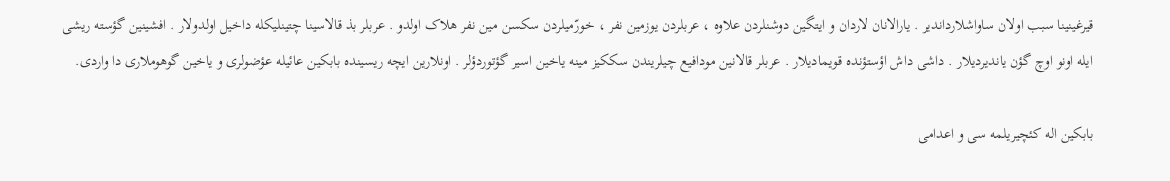قیرغینینا سبب اولان ساواشلارداندیر . یارالانان لاردان و ایتگین دوشنلردن علاوه ، عربلردن یوزمین نفر ، خورّمیلردن سکسن مین نفر هلاک اولدو . عربلر بذ قالاسینا چتینلیکله داخیل اولدولار . افشینین گؤسته ریشی ایله اونو اوچ گؤن یاندیردیلار . داشی داش اؤستؤنده قویمادیلار . عربلر قالانین مودافیع چیلریندن سککیز مینه یاخین اسیر گؤتوردؤلر . اونلارین ایچه ریسینده بابکین عائیله عؤضولری و یاخین گوهوملاری دا واردی.

بابکین اله کئچیریلمه سی و اعدامی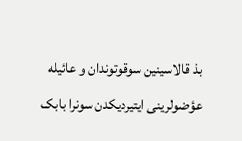بذ قالاسینین سوقوتوندان و عائیله عؤضولرینی ایتیردیکدن سونرا بابک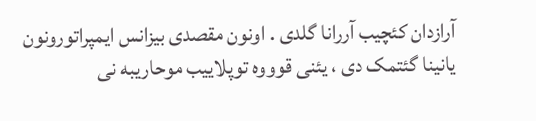آرازدان کئچیب آررانا گلدی . اونون مقصدی بیزانس ایمپراتورونون یانینا گئتمک دی ، یئنی قوووه توپلاییب موحاریبه نی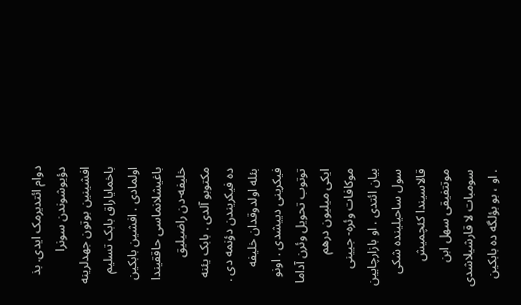دوام ائتدیرمک ایدی. بذ دؤیوشوندن سونرا افشینین بوتون جهدلرینه باخمایاراق بابک تسلیم اولمادی . افشین بابکین باغیشلانماسی حاققیندا خلیفه-دن راضیلیق مکتوبو آلدی . بابک یئنه ده فیکریندن دؤنمه دی . بئله اولدوقدان خلیفه فیکرینی دییشدی . اونو توتوب تحویل وئرن آداما ایکی میلیون درهم موکافات وئره- جیینی بیان ائتدی . او بازارچایین سول ساحیلینده شکی قالاسیندا کئچمیش موتتفیقی سهل ابن سومبات لا قارشیلاشدی . او ، بو بؤلگه ده بابکین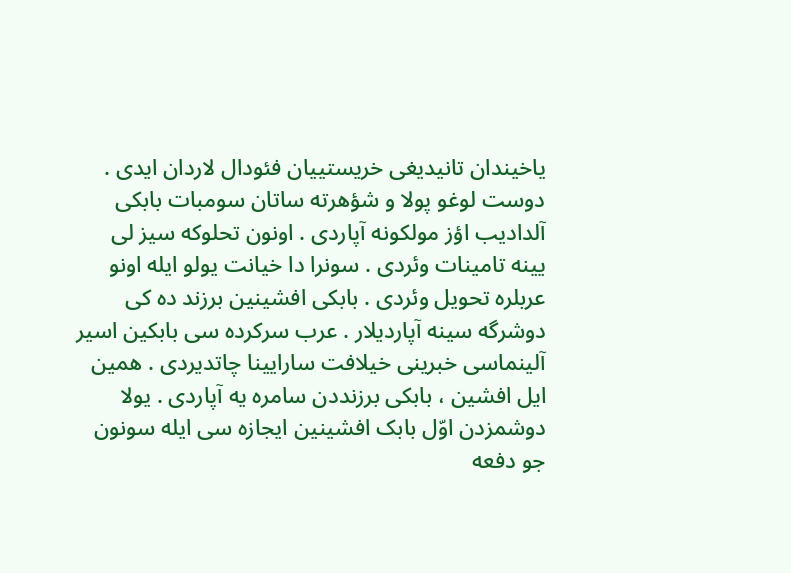یاخیندان تانیدیغی خریستییان فئودال لاردان ایدی . دوست لوغو پولا و شؤهرته ساتان سومبات بابکی آلدادیب اؤز مولکونه آپاردی . اونون تحلوکه سیز لی یینه تامینات وئردی . سونرا دا خیانت یولو ایله اونو عربلره تحویل وئردی . بابکی افشینین برزند ده کی دوشرگه سینه آپاردیلار . عرب سرکرده سی بابکین اسیر آلینماسی خبرینی خیلافت سارایینا چاتدیردی . همین ایل افشین ، بابکی برزنددن سامره یه آپاردی . یولا دوشمزدن اوّل بابک افشینین ایجازه سی ایله سونون جو دفعه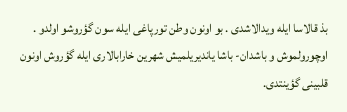بذ قالاسا ایله ویدالاشدی . بو اونون وطن تورپاغی ایله سون گؤروشو اولدو . اوچورولموش و باشدان- باشا یاندیریلمیش شهرین خارابالاری ایله گؤروش اونون قلبینی گؤینتدی.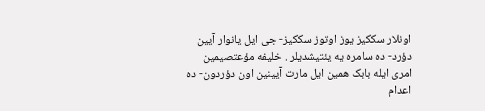اونلار سککیز یوز اوتوز سککیز- جی ایل یانوار آیین دؤرد- ده سامره یه یئتیشدیلر . خلیفه مؤعتصیمین امری ایله بابک همین ایل مارت آیینین اون دؤردون- ده اعدام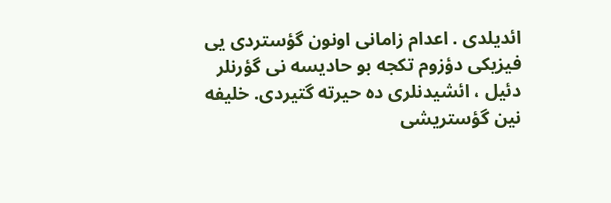ائدیلدی . اعدام زامانی اونون گؤستردی یی فیزیکی دؤزوم تکجه بو حادیسه نی گؤرنلر دئیل ، ائشیدنلری ده حیرته گتیردی. خلیفه نین گؤستریشی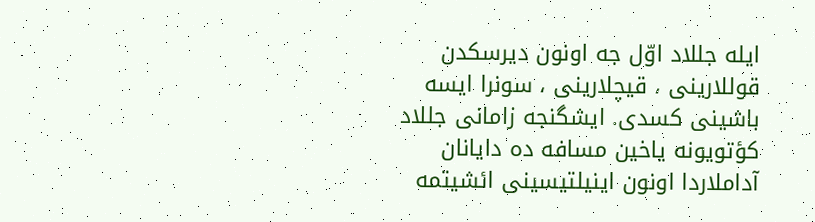ایله جللاد اوّل جه اونون دیرسکدن قوللارینی ، قیچلارینی ، سونرا ایسه باشینی کسدی. ایشگنجه زامانی جللاد کؤتویونه یاخین مسافه ده دایانان آداملاردا اونون اینیلتیسینی ائشیتمه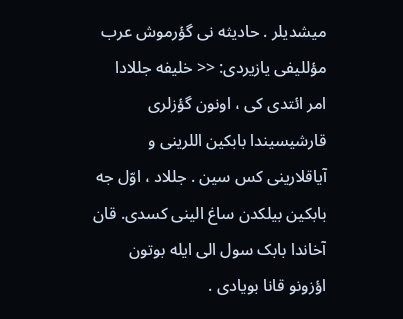میشدیلر . حادیثه نی گؤرموش عرب مؤللیفی یازیردی: << خلیفه جللادا امر ائتدی کی ، اونون گؤزلری قارشیسیندا بابکین اللرینی و آیاقلارینی کس سین . جللاد ، اوّل جه بابکین بیلکدن ساغ الینی کسدی. قان آخاندا بابک سول الی ایله بوتون اؤزونو قانا بویادی .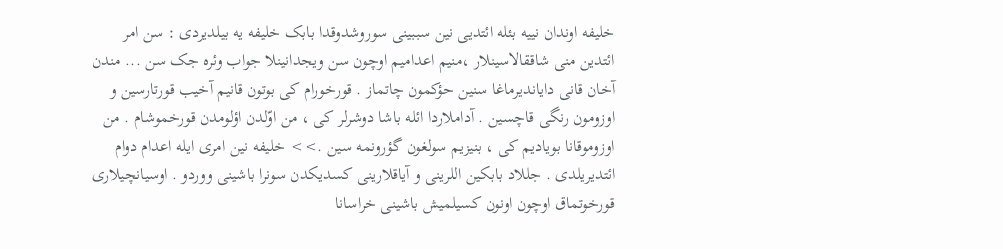خلیفه اوندان نییه بئله ائتدیی نین سببینی سوروشدوقدا بابک خلیفه یه بیلدیردی : سن امر ائتدین منی شاققالاسینلار ،منیم اعدامیم اوچون سن ویجدانینلا جواب وئره جک سن ... مندن آخان قانی دایاندیرماغا سنین حؤکمون چاتماز . قورخورام کی بوتون قانیم آخیب قورتارسین و اوزومون رنگی قاچسین . آداملاردا ائله باشا دوشرلر کی ، من اوّلدن اؤلومدن قورخموشام . من اوزوموقانا بویادیم کی ، بنیزیم سولغون گؤرونمه سین .>> خلیفه نین امری ایله اعدام دوام ائتدیریلدی . جللاد بابکین اللرینی و آیاقلارینی کسدیکدن سونرا باشینی ووردو . اوسیانچیلاری قورخوتماق اوچون اونون کسیلمیش باشینی خراسانا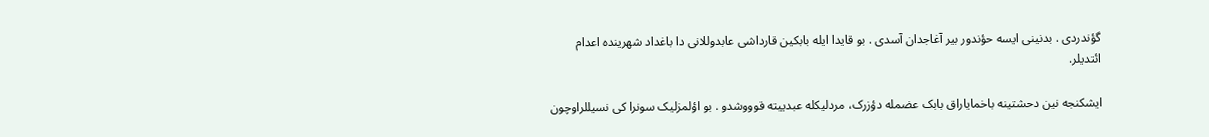گؤندردی . بدنینی ایسه حؤندور بیر آغاجدان آسدی . بو قایدا ایله بابکین قارداشی عابدوللانی دا باغداد شهرینده اعدام ائتدیلر.

ایشکنجه نین دحشتینه باخمایاراق بابک عضمله دؤزرک، مردلیکله عبدییته قوووشدو . بو اؤلمزلیک سونرا کی نسیللراوچون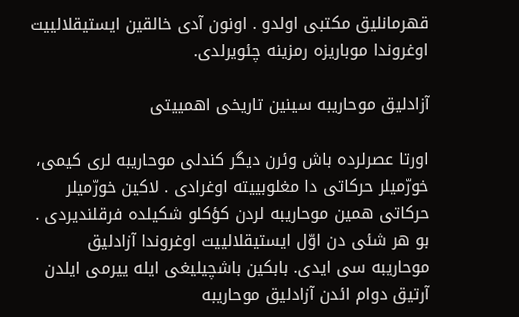قهرمانلیق مکتبی اولدو . اونون آدی خالقین ایستیقلالییت اوغروندا موباریزه رمزینه چئویرلدی.

آزادلیق موحاریبه سینین تاریخی اهمییتی

اورتا عصرلرده باش وئرن دیگر کندلی موحاریبه لری کیمی، خورّمیلر حرکاتی دا مغلوبییته اوغرادی . لاکین خورّمیلر حرکاتی همین موحاریبه لردن کؤکلو شکیلده فرقلندیردی . بو هر شئی دن اوّل ایستیقلالییت اوغروندا آزادلیق موحاریبه سی ایدی. بابکین باشچیلیغی ایله ییرمی ایلدن آرتیق دوام ائدن آزادلیق موحاریبه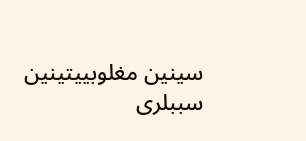سینین مغلوبییتینین سببلری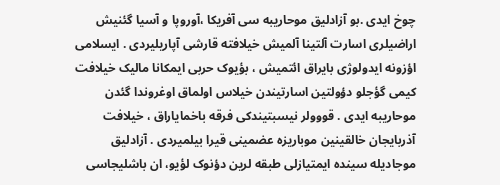چوخ ایدی .بو آزادلیق موحاریبه سی آفریکا ،آوروپا و آسیا گئنیش اراضیلری اسارت آلتینا آلمیش خیلافته قارشی آپاریلیردی . ایسلامی اؤزونه ایدولوژی بایراق ائتمیش ، بؤیوک حربی ایمکانا مالیک خیلافت کیمی گؤجلو دؤولتین اسارتیندن خیلاس اولماق اوغروندا گئدن موحاریبه ایدی . قووولر نیسبتیندکی فرقه باخمایاراق ، خیلافت آذربایجان خالقینین موباریزه عضمینی قیرا بیلمیردی . آزادلیق موجادیله سینده ایمتیازلی طبقه لرین دؤنوک لؤیو، ان باشلیجاسی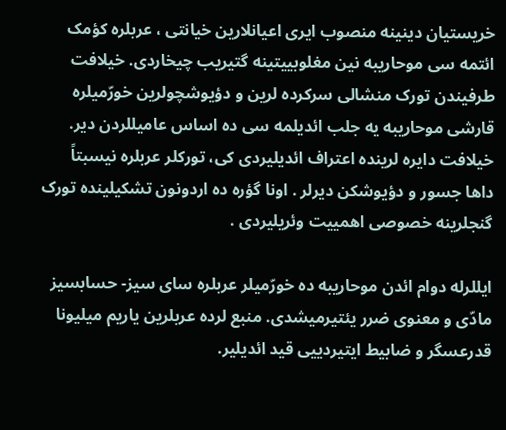خریستیان دینینه منصوب ایری اعیانلارین خیانتی ، عربلره کؤمک ائتمه سی موحاریبه نین مغلوبییتینه گتیریب چیخاردی. خیلافت طرفیندن تورک منشالی سرکرده لرین و دؤیوشچولرین خورّمیلره قارشی موحاریبه یه جلب ائدیلمه سی ده اساس عامیللردن دیر. خیلافت دایره لرینده اعتراف ائدیلیردی کی، تورکلر عربلره نیسبتاً داها جسور و دؤیوشکن دیرلر . اونا گؤره ده اردونون تشکیلینده تورک گنجلرینه خصوصی اهمییت وئریلیردی .

ایللرله دوام ائدن موحاریبه ده خورّمیلر عربلره سای سیز- حسابسیز مادّی و معنوی ضرر یئتیرمیشدی. منبع لرده عربلرین یاریم میلیونا قدرعسگر و ضابیط ایتیردییی قید ائدیلیر.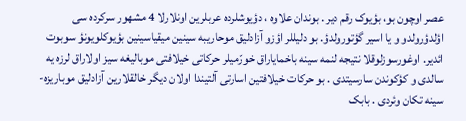عصر اوچون بو، بؤیوک رقم دیر . بوندان علاوه ، دؤیوشلرده عربلرین اونلارلا 4 مشهور سرکرده سی اؤلدؤرولدو و یا اسیر گؤتورولدؤ. بو دلیللر اؤزو آزادلیق موحاریبه سینین میقیاسینین بؤیوکلویونؤ سوبوت ائدیر. اوغورسوزلوقلا نتیجه لنمه سینه باخمایاراق خورّمیلر حرکاتی خیلافتی موبالیغه سیز اولاراق لرزه یه سالدی و کؤکوندن سارسیتدی . بو حرکات خیلافتین اسارتی آلتیندا اولان دیگر خالقلارین آزادلیق موباریزه- سینه تکان وئردی . بابک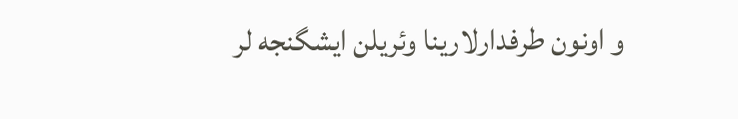و اونون طرفدارلارینا وئریلن ایشگنجه لر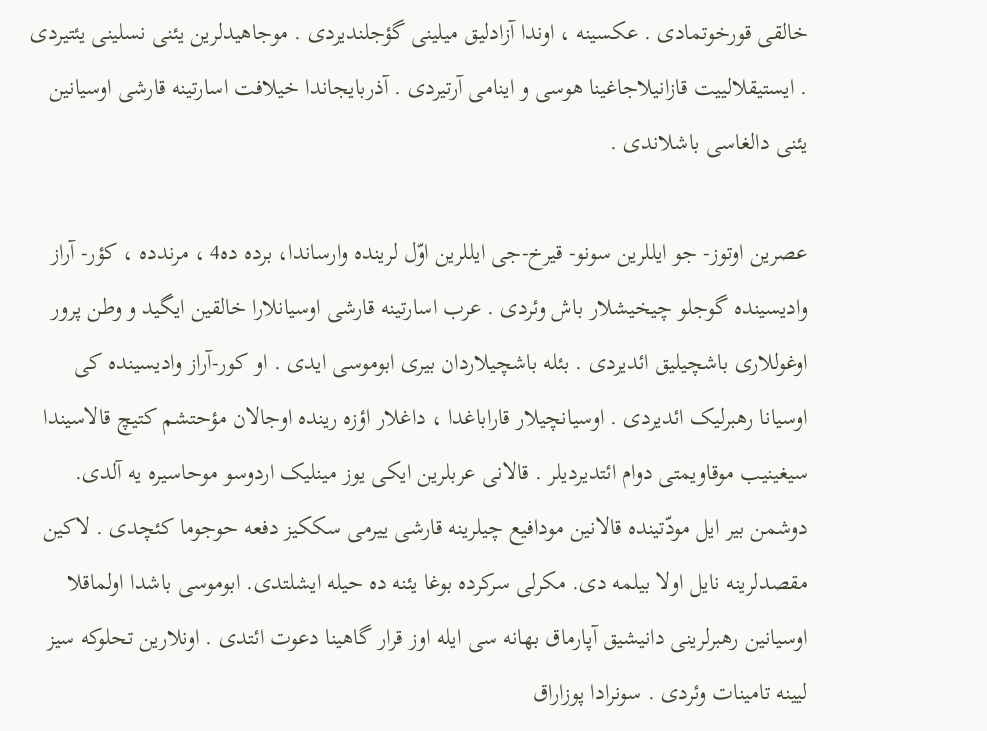خالقی قورخوتمادی . عکسینه ، اوندا آزادلیق میلینی گؤجلندیردی . موجاهیدلرین یئنی نسلینی یئتیردی . ایستیقلالییت قازانیلاجاغینا هوسی و اینامی آرتیردی . آذربایجاندا خیلافت اسارتینه قارشی اوسیانین یئنی دالغاسی باشلاندی .

عصرین اوتوز- جو ایللرین سونو- قیرخ-جی ایللرین اوّل لرینده وارساندا، برده ده4 ، مرندده ، کؤر- آراز وادیسینده گوجلو چیخیشلار باش وئردی . عرب اسارتینه قارشی اوسیانلارا خالقین ایگید و وطن پرور اوغوللاری باشچیلیق ائدیردی . بئله باشچیلاردان بیری ابوموسی ایدی . او کور-آراز وادیسینده کی اوسیانا رهبرلیک ائدیردی . اوسیانچیلار قاراباغدا ، داغلار اؤزه رینده اوجالان مؤحتشم کتیچ قالاسیندا سیغینیب موقاویمتی دوام ائتدیردیلر . قالانی عربلرین ایکی یوز مینلیک اردوسو موحاسیره یه آلدی. دوشمن بیر ایل مودّتینده قالانین مودافیع چیلرینه قارشی ییرمی سککیز دفعه حوجوما کئچدی . لاکین مقصدلرینه نایل اولا بیلمه دی. مکرلی سرکرده بوغا یئنه ده حیله ایشلتدی. ابوموسی باشدا اولماقلا اوسیانین رهبرلرینی دانیشیق آپارماق بهانه سی ایله اوز قرار گاهینا دعوت ائتدی . اونلارین تحلوکه سیز لیینه تامینات وئردی . سونرادا پوزاراق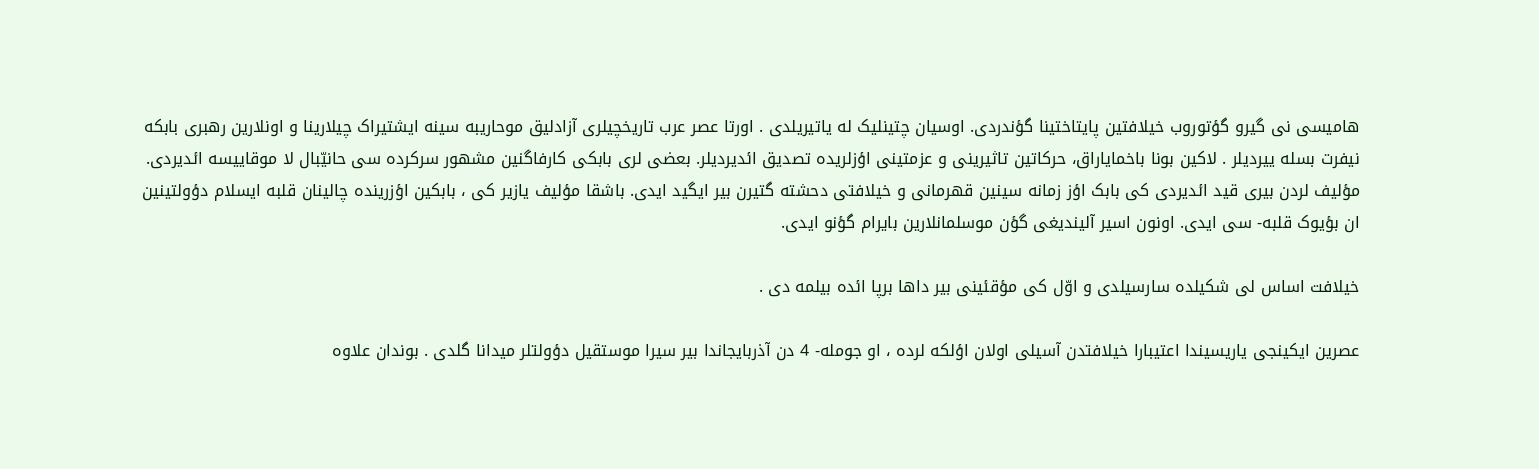هامیسی نی گیرو گؤتوروب خیلافتین پایتاختینا گؤندردی. اوسیان چتینلیک له یاتیریلدی . اورتا عصر عرب تاریخچیلری آزادلیق موحاریبه سینه ایشتیراک چیلارینا و اونلارین رهبری بابکه نیفرت بسله ییردیلر . لاکین بونا باخمایاراق، حرکاتین تاثیرینی و عزمتینی اؤزلریده تصدیق ائدیردیلر. بعضی لری بابکی کارفاگنین مشهور سرکرده سی حانیّبال لا موقاییسه ائدیردی. مؤلیف لردن بیری قید ائدیردی کی بابک اؤز زمانه سینین قهرمانی و خیلافتی دحشته گتیرن بیر ایگید ایدی. باشقا مؤلیف یازیر کی ، بابکین اؤزرینده چالینان قلبه ایسلام دؤولتینین ان بؤیوک قلبه- سی ایدی. اونون اسیر آلیندیغی گؤن موسلمانلارین بایرام گؤنو ایدی.

خیلافت اساس لی شکیلده سارسیلدی و اوّل کی مؤقئینی بیر داها برپا ائده بیلمه دی .

عصرین ایکینجی یاریسیندا اعتیبارا خیلافتدن آسیلی اولان اؤلکه لرده ، او جومله- 4 دن آذربایجاندا بیر سیرا موستقیل دؤولتلر میدانا گلدی . بوندان علاوه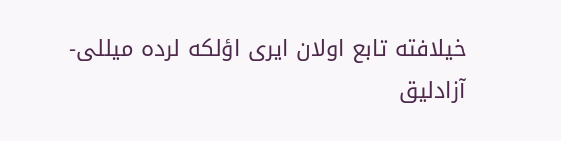خیلافته تابع اولان ایری اؤلکه لرده میللی- آزادلیق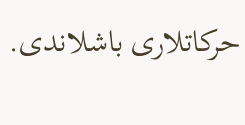حرکاتلاری باشلاندی.